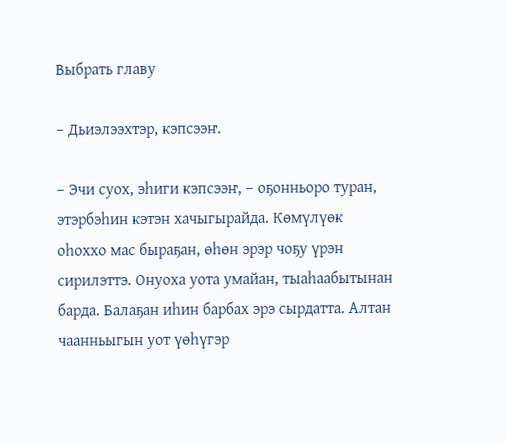Выбрать главу

– Дьиэлээхтэр, кэпсээҥ.

– Эчи суох, эһиги кэпсээҥ, – оҕонньоро туран, этэрбэһин кэтэн хачыгырайда. Көмүлүөк оһоххо мас быраҕан, өһөн эрэр чоҕу үрэн сирилэттэ. Онуоха уота умайан, тыаһаабытынан барда. Балаҕан иһин барбах эрэ сырдатта. Алтан чаанньыгын уот үөһүгэр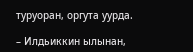туруоран, оргута уурда.

– Илдьиккин ылынан,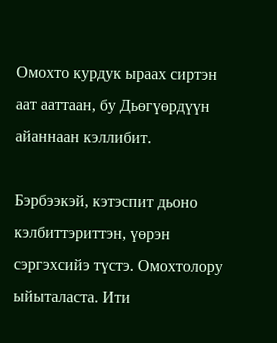Омохто курдук ыраах сиртэн аат ааттаан, бу Дьөгүөрдүүн айаннаан кэллибит.

Бэрбээкэй, кэтэспит дьоно кэлбиттэриттэн, үөрэн сэргэхсийэ түстэ. Омохтолору ыйыталаста. Ити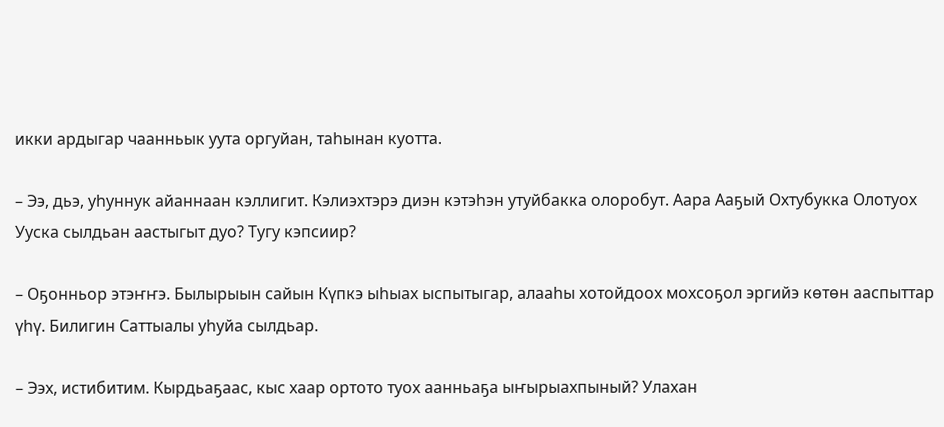икки ардыгар чаанньык уута оргуйан, таһынан куотта.

– Ээ, дьэ, уһуннук айаннаан кэллигит. Кэлиэхтэрэ диэн кэтэһэн утуйбакка олоробут. Аара Ааҕый Охтубукка Олотуох Ууска сылдьан аастыгыт дуо? Тугу кэпсиир?

– Оҕонньор этэҥҥэ. Былырыын сайын Күпкэ ыһыах ыспытыгар, алааһы хотойдоох мохсоҕол эргийэ көтөн ааспыттар үһү. Билигин Саттыалы уһуйа сылдьар.

– Ээх, истибитим. Кырдьаҕаас, кыс хаар ортото туох аанньаҕа ыҥырыахпыный? Улахан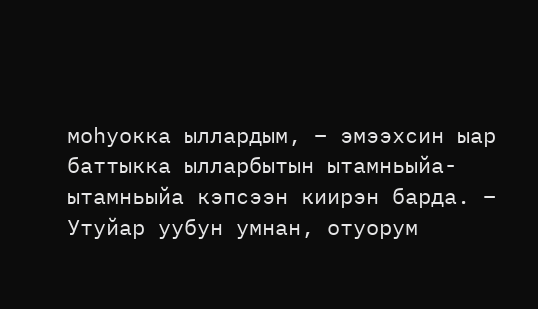моһуокка ыллардым, – эмээхсин ыар баттыкка ылларбытын ытамньыйа-ытамньыйа кэпсээн киирэн барда. – Утуйар уубун умнан, отуорум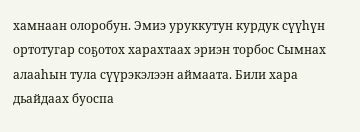хамнаан олоробун. Эмиэ уруккутун курдук сүүһүн ортотугар соҕотох харахтаах эриэн торбос Сымнах алааһын тула сүүрэкэлээн аймаата. Били хара дьайдаах буоспа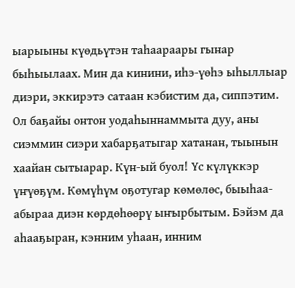ыарыыны күөдьүтэн таһаараары гынар быһыылаах. Мин да кинини, иһэ-үөһэ ыһыллыар диэри, эккирэтэ сатаан кэбистим да, сиппэтим. Ол баҕайы онтон уодаһыннаммыта дуу, аны сиэммин сиэри хабарҕатыгар хатанан, тыынын хаайан сытыарар. Күн-ый буол! Үс күлүккэр үҥүөҕүм. Көмүһүм оҕотугар көмөлөс, быыһаа-абыраа диэн көрдөһөөрү ыҥырбытым. Бэйэм да аһааҕыран, кэнним уһаан, инним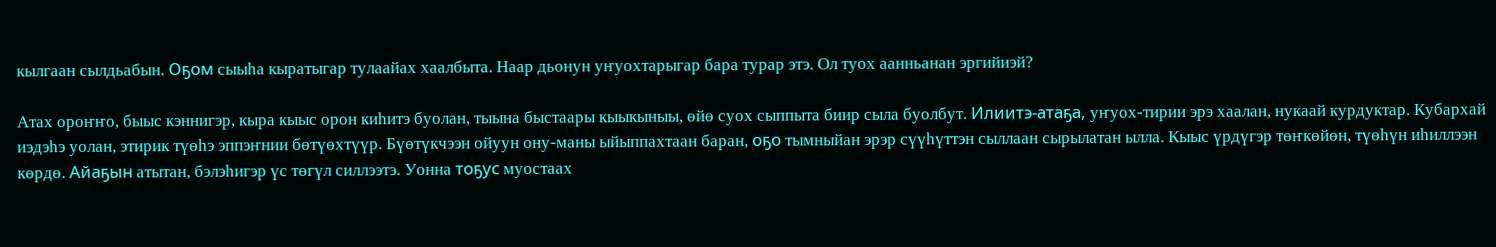кылгаан сылдьабын. Оҕом сыыһа кыратыгар тулаайах хаалбыта. Наар дьонун уҥуохтарыгар бара турар этэ. Ол туох аанньанан эргийиэй?

Атах ороҥҥо, быыс кэннигэр, кыра кыыс орон киһитэ буолан, тыына быстаары кыыкыныы, өйө суох сыппыта биир сыла буолбут. Илиитэ-атаҕа, уҥуох-тирии эрэ хаалан, нукаай курдуктар. Кубархай иэдэһэ уолан, этирик түөһэ эппэҥнии бөтүөхтүүр. Бүөтүкчээн ойуун ону-маны ыйыппахтаан баран, оҕо тымныйан эрэр сүүһүттэн сыллаан сырылатан ылла. Кыыс үрдүгэр төҥкөйөн, түөһүн иһиллээн көрдө. Айаҕын атытан, бэлэһигэр үс төгүл силлээтэ. Уонна тоҕус муостаах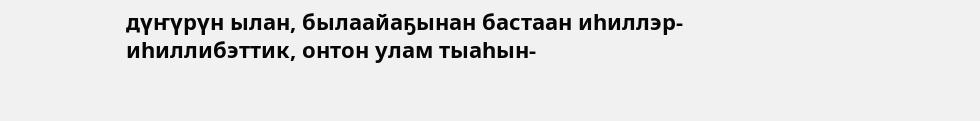дүҥүрүн ылан, былаайаҕынан бастаан иһиллэр-иһиллибэттик, онтон улам тыаһын-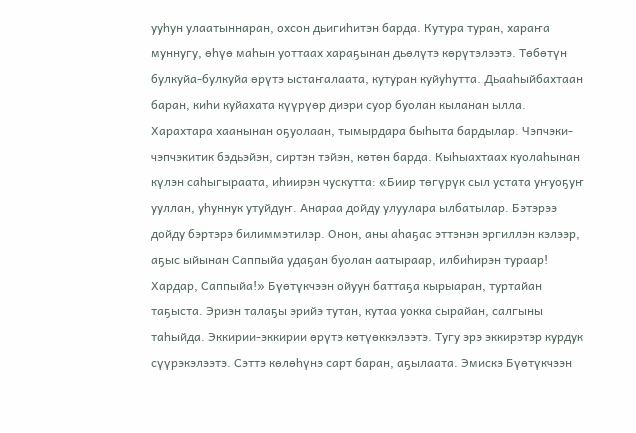ууһун улаатыннаран, охсон дьигиһитэн барда. Кутура туран, хараҥа муннугу, өһүө маһын уоттаах хараҕынан дьөлүтэ көрүтэлээтэ. Төбөтүн булкуйа-булкуйа өрүтэ ыстаҥалаата, кутуран куйуһутта. Дьааһыйбахтаан баран, киһи куйахата күүрүөр диэри суор буолан кыланан ылла. Харахтара хаанынан оҕуолаан, тымырдара быһыта бардылар. Чэпчэки-чэпчэкитик бэдьэйэн, сиртэн тэйэн, көтөн барда. Кыһыахтаах куолаһынан күлэн саһыгыраата, иһиирэн чускутта: «Биир төгүрүк сыл устата уҥуоҕуҥ ууллан, уһуннук утуйдуҥ. Анараа дойду улуулара ылбатылар. Бэтэрээ дойду бэртэрэ билиммэтилэр. Онон, аны аһаҕас эттэнэн эргиллэн кэлээр, аҕыс ыйынан Саппыйа удаҕан буолан аатыраар, илбиһирэн тураар! Хардар, Саппыйа!» Бүөтүкчээн ойуун баттаҕа кырыаран, туртайан таҕыста. Эриэн талаҕы эрийэ тутан, кутаа уокка сырайан, салгыны таһыйда. Эккирии-эккирии өрүтэ көтүөккэлээтэ. Тугу эрэ эккирэтэр курдук сүүрэкэлээтэ. Сэттэ көлөһүнэ сарт баран, аҕылаата. Эмискэ Бүөтүкчээн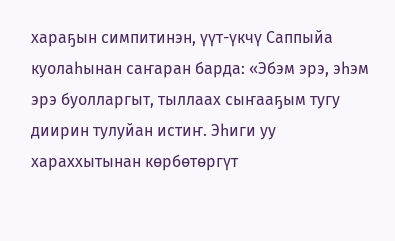хараҕын симпитинэн, үүт-үкчү Саппыйа куолаһынан саҥаран барда: «Эбэм эрэ, эһэм эрэ буолларгыт, тыллаах сыҥааҕым тугу диирин тулуйан истиҥ. Эһиги уу хараххытынан көрбөтөргүт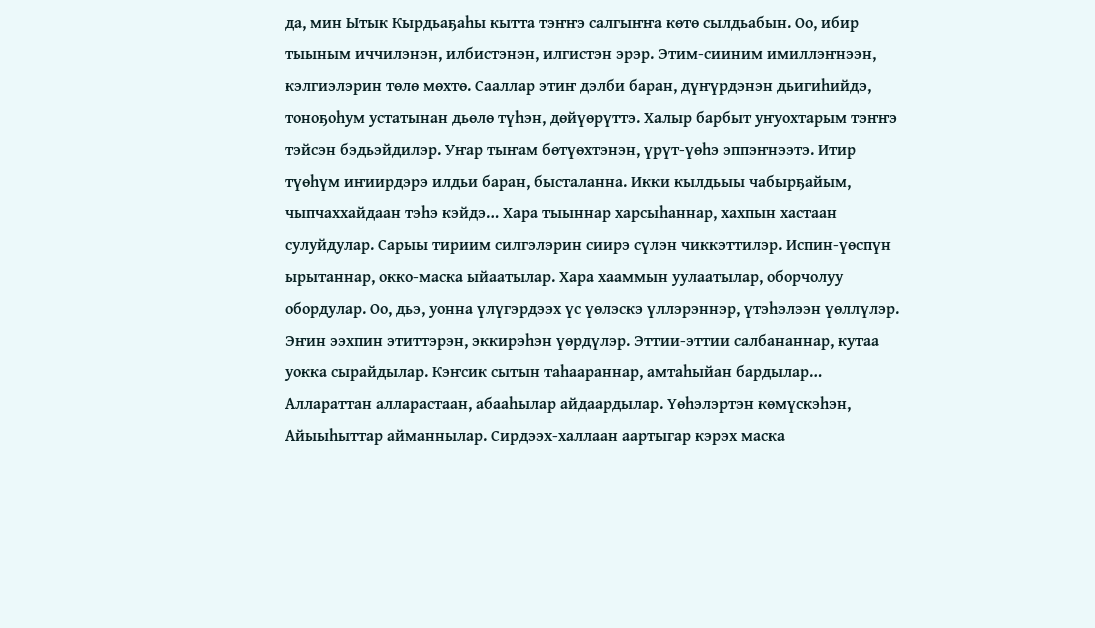да, мин Ытык Кырдьаҕаһы кытта тэҥҥэ салгыҥҥа көтө сылдьабын. Оо, ибир тыыным иччилэнэн, илбистэнэн, илгистэн эрэр. Этим-сииним имиллэҥнээн, кэлгиэлэрин төлө мөхтө. Сааллар этиҥ дэлби баран, дүҥүрдэнэн дьигиһийдэ, тоноҕоһум устатынан дьөлө түһэн, дөйүөрүттэ. Халыр барбыт уҥуохтарым тэҥҥэ тэйсэн бэдьэйдилэр. Уҥар тыҥам бөтүөхтэнэн, үрүт-үөһэ эппэҥнээтэ. Итир түөһүм иҥиирдэрэ илдьи баран, бысталанна. Икки кылдьыы чабырҕайым, чыпчаххайдаан тэһэ кэйдэ… Хара тыыннар харсыһаннар, хахпын хастаан сулуйдулар. Сарыы тириим силгэлэрин сиирэ сүлэн чиккэттилэр. Испин-үөспүн ырытаннар, окко-маска ыйаатылар. Хара хааммын уулаатылар, оборчолуу обордулар. Оо, дьэ, уонна үлүгэрдээх үс үөлэскэ үллэрэннэр, үтэһэлээн үөллүлэр. Эҥин ээхпин этиттэрэн, эккирэһэн үөрдүлэр. Эттии-эттии салбананнар, кутаа уокка сырайдылар. Кэҥсик сытын таһаараннар, амтаһыйан бардылар… Аллараттан алларастаан, абааһылар айдаардылар. Үөһэлэртэн көмүскэһэн, Айыыһыттар айманнылар. Сирдээх-халлаан аартыгар кэрэх маска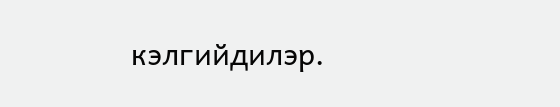кэлгийдилэр.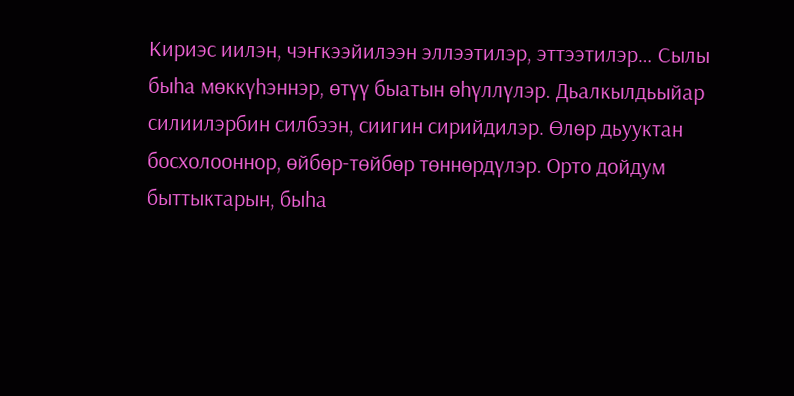Кириэс иилэн, чэҥкээйилээн эллээтилэр, эттээтилэр… Сылы быһа мөккүһэннэр, өтүү быатын өһүллүлэр. Дьалкылдьыйар силиилэрбин силбээн, сиигин сирийдилэр. Өлөр дьууктан босхолооннор, өйбөр-төйбөр төннөрдүлэр. Орто дойдум быттыктарын, быһа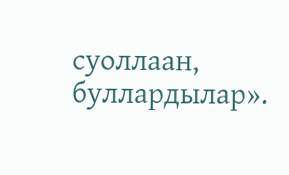суоллаан, буллардылар».